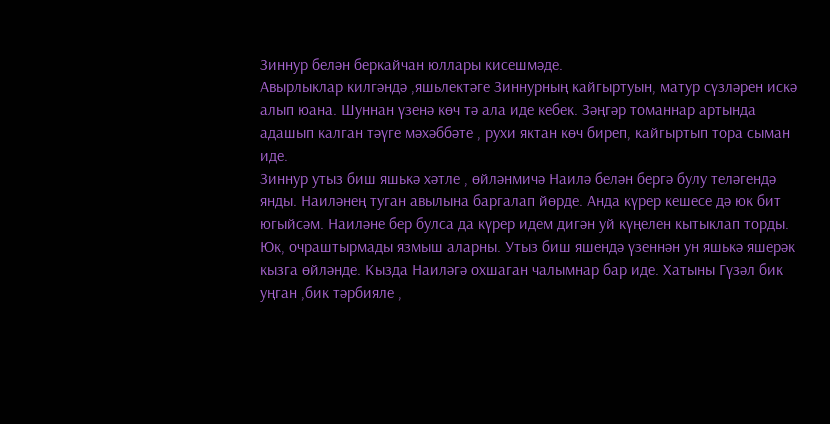Зиннур белән беркайчан юллары кисешмәде.
Авырлыклар килгәндә ,яшьлектәге Зиннурның кайгыртуын, матур сүзләрен искә алып юана. Шуннан үзенә көч тә ала иде кебек. Зәңгәр томаннар артында адашып калган тәүге мәхәббәте , рухи яктан көч биреп, кайгыртып тора сыман иде.
Зиннур утыз биш яшькә хәтле , өйләнмичә Наилә белән бергә булу теләгендә янды. Наиләнең туган авылына баргалап йөрде. Анда күрер кешесе дә юк бит югыйсәм. Наиләне бер булса да күрер идем дигән уй күңелен кытыклап торды. Юк, очраштырмады язмыш аларны. Утыз биш яшендә үзеннән ун яшькә яшерәк кызга өйләнде. Кызда Наиләгә охшаган чалымнар бар иде. Хатыны Гүзәл бик уңган ,бик тәрбияле ,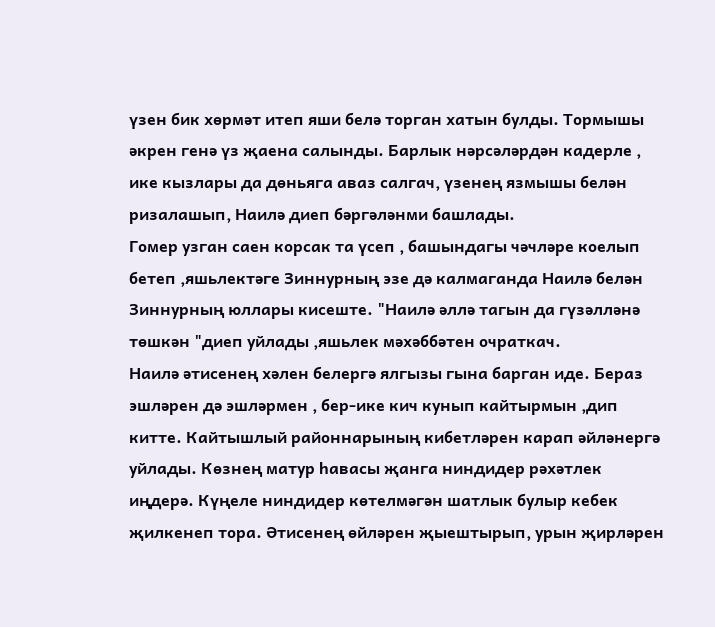үзен бик хөрмәт итеп яши белә торган хатын булды. Тормышы әкрен генә үз җаена салынды. Барлык нәрсәләрдән кадерле , ике кызлары да дөньяга аваз салгач, үзенең язмышы белән ризалашып, Наилә диеп бәргәләнми башлады.
Гомер узган саен корсак та үсеп , башындагы чәчләре коелып бетеп ,яшьлектәге Зиннурның эзе дә калмаганда Наилә белән Зиннурның юллары кисеште. "Наилә әллә тагын да гүзәлләнә төшкән "диеп уйлады ,яшьлек мәхәббәтен очраткач.
Наилә әтисенең хәлен белергә ялгызы гына барган иде. Бераз эшләрен дә эшләрмен , бер-ике кич кунып кайтырмын ,дип китте. Кайтышлый районнарының кибетләрен карап әйләнергә уйлады. Көзнең матур һавасы җанга ниндидер рәхәтлек иңдерә. Күңеле ниндидер көтелмәгән шатлык булыр кебек җилкенеп тора. Әтисенең өйләрен җыештырып, урын җирләрен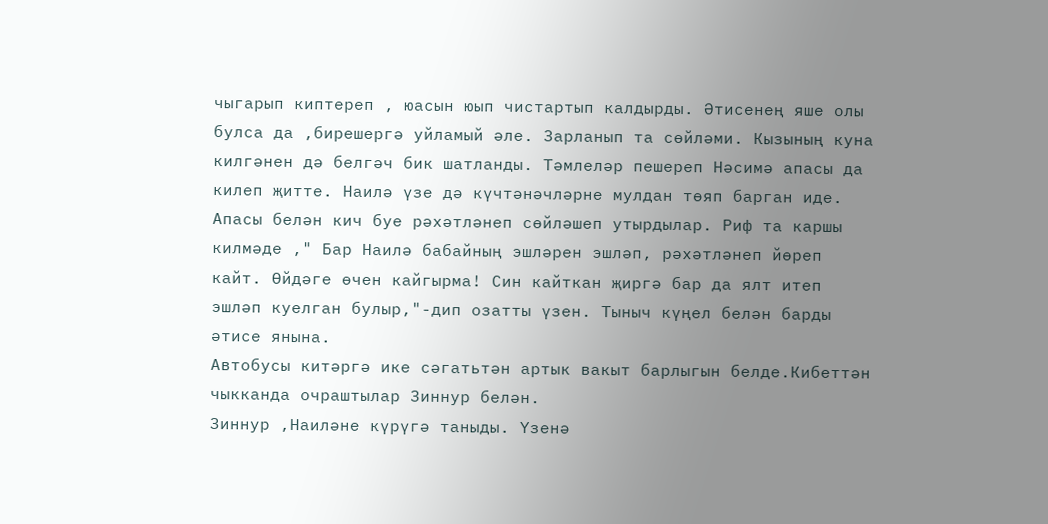чыгарып киптереп , юасын юып чистартып калдырды. Әтисенең яше олы булса да ,бирешергә уйламый әле. Зарланып та сөйләми. Кызының куна килгәнен дә белгәч бик шатланды. Тәмлеләр пешереп Нәсимә апасы да килеп җитте. Наилә үзе дә күчтәнәчләрне мулдан төяп барган иде. Апасы белән кич буе рәхәтләнеп сөйләшеп утырдылар. Риф та каршы килмәде ," Бар Наилә бабайның эшләрен эшләп, рәхәтләнеп йөреп кайт. Өйдәге өчен кайгырма! Син кайткан җиргә бар да ялт итеп эшләп куелган булыр,"-дип озатты үзен. Тыныч күңел белән барды әтисе янына.
Автобусы китәргә ике сәгатьтән артык вакыт барлыгын белде.Кибеттән чыкканда очраштылар Зиннур белән.
Зиннур ,Наиләне күрүгә таныды. Үзенә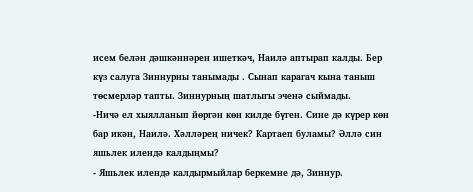исем белән дәшкәннәрен ишеткәч, Наилә аптырап калды. Бер күз салуга Зиннурны танымады . Сынап карагач кына таныш төсмерләр тапты. Зиннурның шатлыгы эченә сыймады.
-Ничә ел хыялланып йөргән көн килде бүген. Сине дә күрер көн бар икән, Наилә. Хәлләрең ничек? Картаеп буламы? Әллә син яшьлек илендә калдыңмы?
- Яшьлек илендә калдырмыйлар беркемне дә, Зиннур.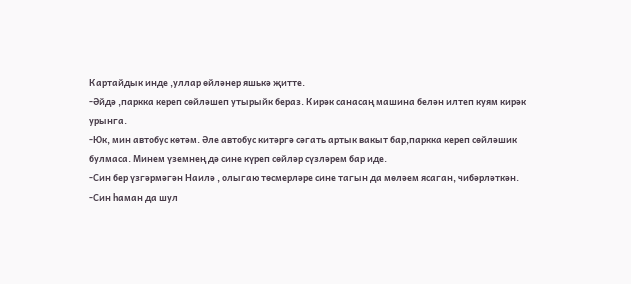Картайдык инде ,уллар өйләнер яшькә җитте.
-Әйдә ,паркка кереп сөйләшеп утырыйк бераз. Кирәк санасаң машина белән илтеп куям кирәк урынга.
-Юк, мин автобус көтәм. Әле автобус китәргә сәгать артык вакыт бар,паркка кереп сөйләшик булмаса. Минем үземнең дә сине күреп сөйләр сүзләрем бар иде.
-Син бер үзгәрмәгән Наилә , олыгаю төсмерләре сине тагын да мөләем ясаган, чибәрләткән.
-Син һаман да шул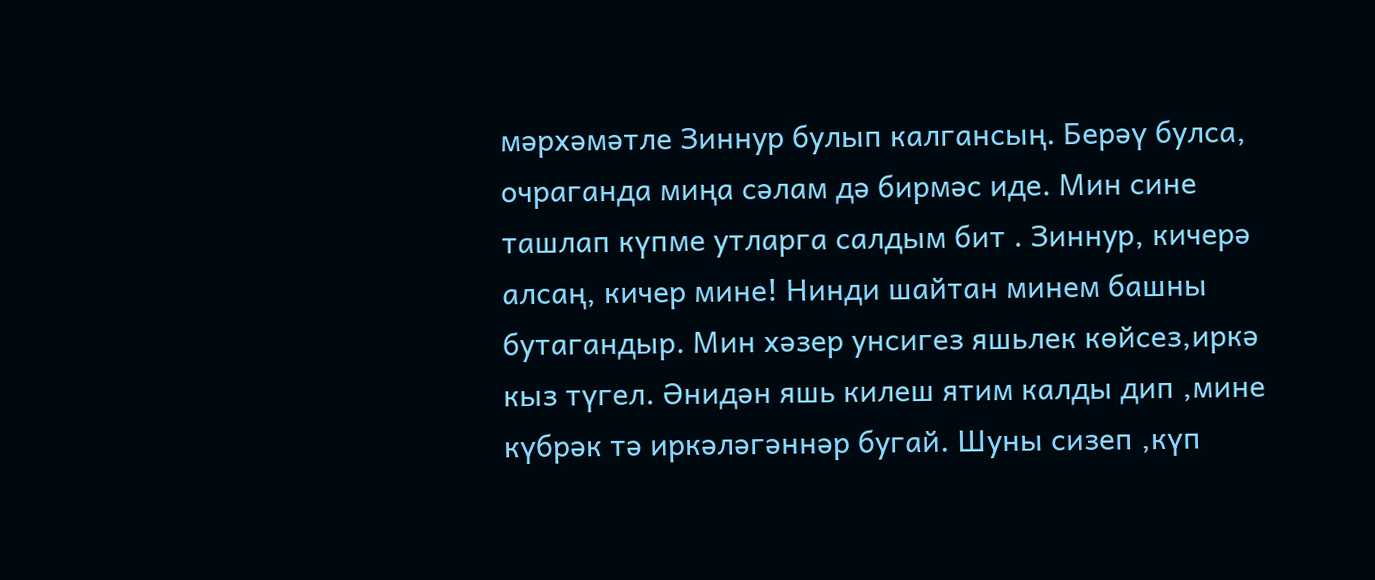мәрхәмәтле Зиннур булып калгансың. Берәү булса, очраганда миңа сәлам дә бирмәс иде. Мин сине ташлап күпме утларга салдым бит . Зиннур, кичерә алсаң, кичер мине! Нинди шайтан минем башны бутагандыр. Мин хәзер унсигез яшьлек көйсез,иркә кыз түгел. Әнидән яшь килеш ятим калды дип ,мине күбрәк тә иркәләгәннәр бугай. Шуны сизеп ,күп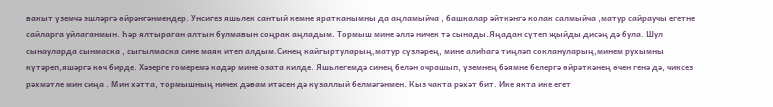вакыт үземчә эшләргә өйрәнгәнмендер. Унсигез яшьлек сантый кемне яратканымны да аңламыйча , башкалар әйткәнгә колак салмыйча ,матур сайраучы егетне сайларга уйлаганмын. Һәр ялтыраган алтын булмавын соңрак аңладым. Тормыш мине әллә ничек тә сынады.Яңадан сүтеп җыйды дисәң дә була. Шул сынауларда сынмаска , сыгылмаска сине маяк итеп алдым.Синең кайгыртуларың,матур сүзләрең, мине алиһагә тиңләп соклануларың,минем рухымны күтәреп,яшәргә көч бирде. Хәзерге гомеремә кадәр мине озата килде. Яшьлегемдә синең белән очрашып, үземнең бәямне белергә өйрәткәнең өчен генә дә, чиксез рәхмәтле мин сиңа . Мин хәтта, тормышның ничек дәвам итәсен дә күзаллый белмәгәнмен. Кыз чакта рәхәт бит. Ике якта ике егет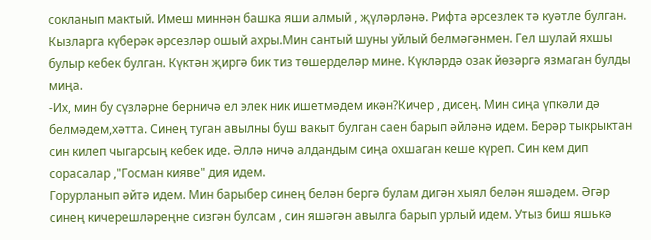сокланып мактый. Имеш миннән башка яши алмый , җүләрләнә. Рифта әрсезлек тә куәтле булган. Кызларга күберәк әрсезләр ошый ахры.Мин сантый шуны уйлый белмәгәнмен. Гел шулай яхшы булыр кебек булган. Күктән җиргә бик тиз төшерделәр мине. Күкләрдә озак йөзәргә язмаган булды миңа.
-Их, мин бу сүзләрне берничә ел элек ник ишетмәдем икән?Кичер , дисең. Мин сиңа үпкәли дә белмәдем,хәтта. Синең туган авылны буш вакыт булган саен барып әйләнә идем. Берәр тыкрыктан син килеп чыгарсың кебек иде. Әллә ничә алдандым сиңа охшаган кеше күреп. Син кем дип сорасалар ,"Госман кияве" дия идем.
Горурланып әйтә идем. Мин барыбер синең белән бергә булам дигән хыял белән яшәдем. Әгәр синең кичерешләреңне сизгән булсам , син яшәгән авылга барып урлый идем. Утыз биш яшькә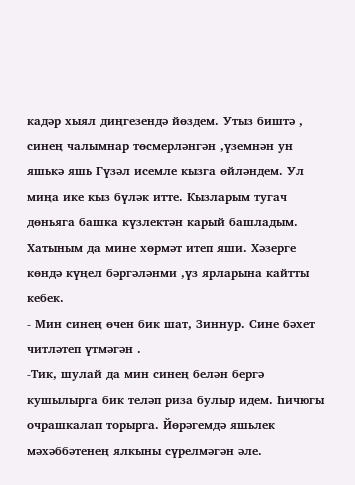кадәр хыял диңгезендә йөздем. Утыз биштә , синең чалымнар төсмерләнгән ,үземнән ун яшькә яшь Гүзәл исемле кызга өйләндем. Ул миңа ике кыз бүләк итте. Кызларым тугач дөньяга башка күзлектән карый башладым. Хатыным да мине хөрмәт итеп яши. Хәзерге көндә күңел бәргәләнми ,үз ярларына кайтты кебек.
- Мин синең өчен бик шат, Зиннур. Сине бәхет читләтеп үтмәгән .
-Тик, шулай да мин синең белән бергә кушылырга бик теләп риза булыр идем. Һичюгы очрашкалап торырга. Йөрәгемдә яшьлек мәхәббәтенең ялкыны сүрелмәгән әле.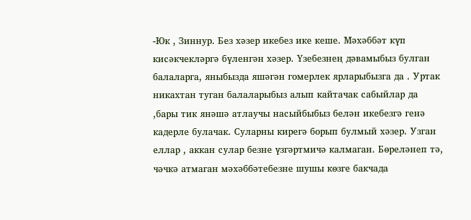-Юк , Зиннур. Без хәзер икебез ике кеше. Мәхәббәт күп кисәкчекләргә бүленгән хәзер. Үзебезнең дәвамыбыз булган балаларга, яныбызда яшәгән гомерлек ярларыбызга да . Уртак никахтан туган балаларыбыз алып кайтачак сабыйлар да ,бары тик янәшә атлаучы насыйбыбыз белән икебезгә генә кадерле булачак. Суларны кирегә борып булмый хәзер. Узган еллар , аккан сулар безне үзгәртмичә калмаган. Бөреләнеп тә, чәчкә атмаган мәхәббәтебезне шушы көзге бакчада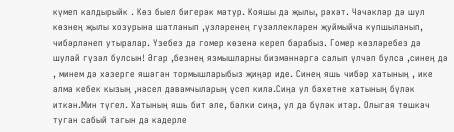күмеп калдырыйк . Көз быел бигерәк матур. Кояшы да җылы, рәхәт. Чәчәкләр дә шул көзнең җылы хозурына шатланып ,үзләренең гүзәллекләрен җуймыйча купшыланып, чибәрләнеп утыралар. Үзебез дә гомер көзенә кереп барабыз. Гомер көзләребез дә шулай гүзәл булсын! Әгәр ,безнең язмышларны бизмәннәргә салып үлчәп булса ,синең дә , минем дә хәзерге яшәгән тормышларыбыз җиңәр иде. Синең яшь чибәр хатының , ике алма кебек кызың ,нәсел дәвамчыларың үсеп килә.Сиңа ул бәхетне хатының бүләк иткән.Мин түгел. Хатының яшь бит әле, бәлки сиңа, ул да бүләк итәр. Олыгая төшкәч туган сабый тагын да кадерле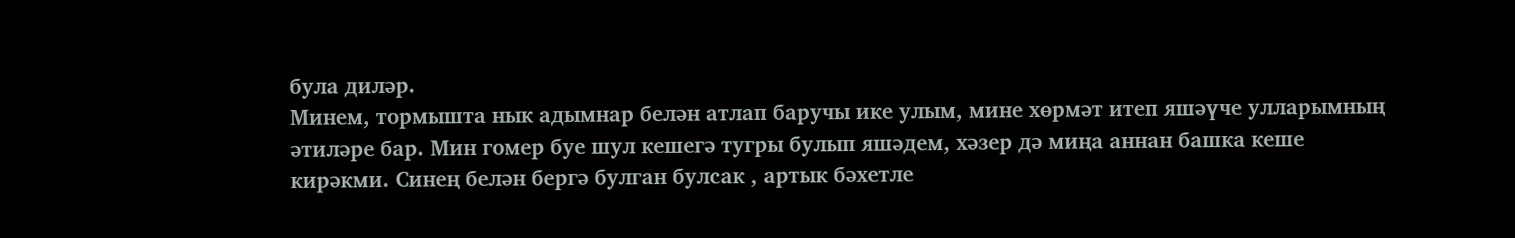була диләр.
Минем, тормышта нык адымнар белән атлап баручы ике улым, мине хөрмәт итеп яшәүче улларымның әтиләре бар. Мин гомер буе шул кешегә тугры булып яшәдем, хәзер дә миңа аннан башка кеше кирәкми. Синең белән бергә булган булсак , артык бәхетле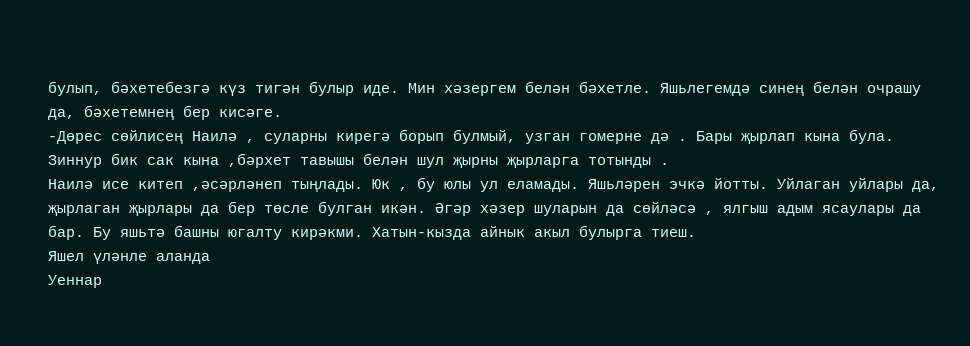булып, бәхетебезгә күз тигән булыр иде. Мин хәзергем белән бәхетле. Яшьлегемдә синең белән очрашу да, бәхетемнең бер кисәге.
-Дөрес сөйлисең Наилә , суларны кирегә борып булмый, узган гомерне дә . Бары җырлап кына була.
Зиннур бик сак кына ,бәрхет тавышы белән шул җырны җырларга тотынды .
Наилә исе китеп ,әсәрләнеп тыңлады. Юк , бу юлы ул еламады. Яшьләрен эчкә йотты. Уйлаган уйлары да, җырлаган җырлары да бер төсле булган икән. Әгәр хәзер шуларын да сөйләсә , ялгыш адым ясаулары да бар. Бу яшьтә башны югалту кирәкми. Хатын-кызда айнык акыл булырга тиеш.
Яшел үләнле аланда
Уеннар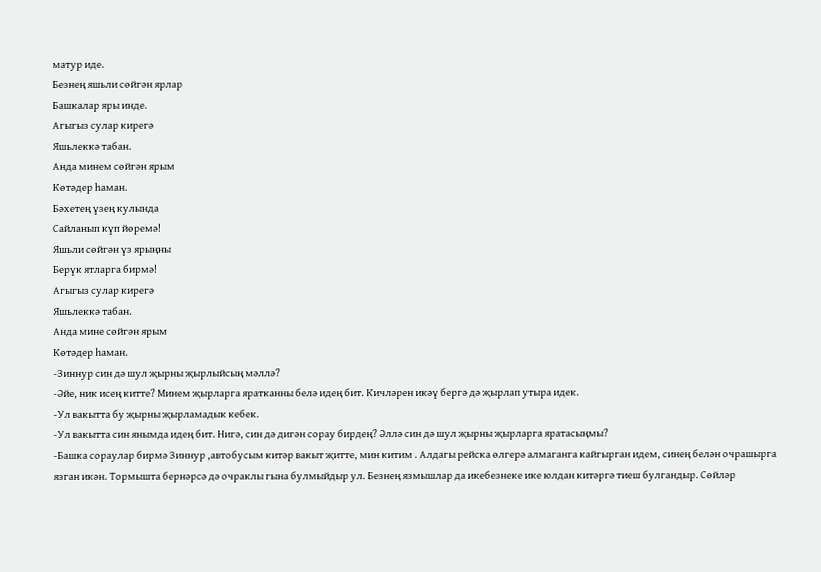матур иде.
Безнең яшьли сөйгән ярлар
Башкалар яры инде.
Агыгыз сулар кирегә
Яшьлеккә табан.
Анда минем сөйгән ярым
Көтәдер һаман.
Бәхетең үзең кулында
Сайланып күп йөремә!
Яшьли сөйгән үз ярыңны
Берүк ятларга бирмә!
Агыгыз сулар кирегә
Яшьлеккә табан.
Анда мине сөйгән ярым
Көтәдер һаман.
-Зиннур син дә шул җырны җырлыйсың мәллә?
-Әйе, ник исең китте? Минем җырларга яратканны белә идең бит. Кичләрен икәү бергә дә җырлап утыра идек.
-Ул вакытта бу җырны җырламадык кебек.
-Ул вакытта син янымда идең бит. Нигә, син дә дигән сорау бирдең? Әллә син дә шул җырны җырларга яратасыңмы?
-Башка сораулар бирмә Зиннур ,автобусым китәр вакыт җитте, мин китим . Алдагы рейска өлгерә алмаганга кайгырган идем, синең белән очрашырга язган икән. Тормышта бернәрсә дә очраклы гына булмыйдыр ул. Безнең язмышлар да икебезнеке ике юлдан китәргә тиеш булгандыр. Сөйләр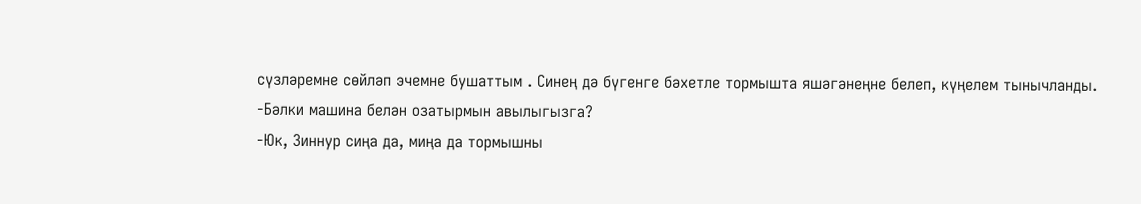сүзләремне сөйләп эчемне бушаттым . Синең дә бүгенге бәхетле тормышта яшәгәнеңне белеп, күңелем тынычланды.
-Бәлки машина белән озатырмын авылыгызга?
-Юк, Зиннур сиңа да, миңа да тормышны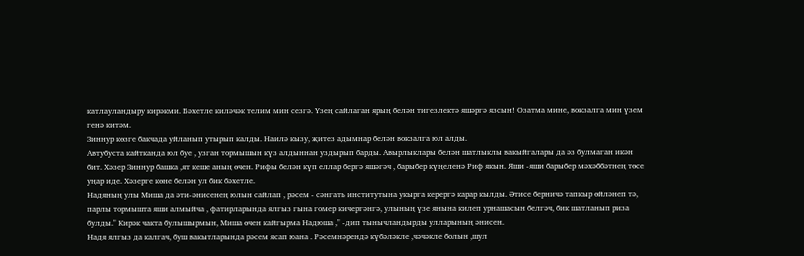катлауландыру кирәкми. Бәхетле киләчәк телим мин сезгә. Үзең сайлаган ярың белән тигезлектә яшәргә язсын! Озатма мине, вокзалга мин үзем генә китәм.
Зиннур көзге бакчада уйланып утырып калды. Наилә кызу, җитез адымнар белән вокзалга юл алды.
Автубуста кайтканда юл буе , узган тормышын күз алдыннан уздырып барды. Авырлыклары белән шатлыклы вакыйгалары да әз булмаган икән бит. Хәзер Зиннур башка ,ят кеше аның өчен. Рифы белән күп еллар бергә яшәгәч , барыбер күңеленә Риф якын. Яши -яши барыбер мәхәббәтнең төсе уңар иде. Хәзерге көне белән ул бик бәхетле.
Надяның улы Миша да әти-әнисенең юлын сайлап , рәсем - сәнгать институтына укырга керергә карар кылды. Әтисе берничә тапкыр өйләнеп тә, парлы тормышта яши алмыйча , фатирларында ялгыз гына гомер кичергәнгә, улының үзе янына килеп урнашасын белгәч, бик шатланып риза булды." Кирәк чакта булышырмын, Миша өчен кайгырма Надюша ," -дип тынычландырды улларының әнисен.
Надя ялгыз да калгач, буш вакытларында рәсем ясап юана . Рәсемнәрендә күбәләкле ,чәчәкле болын ,шул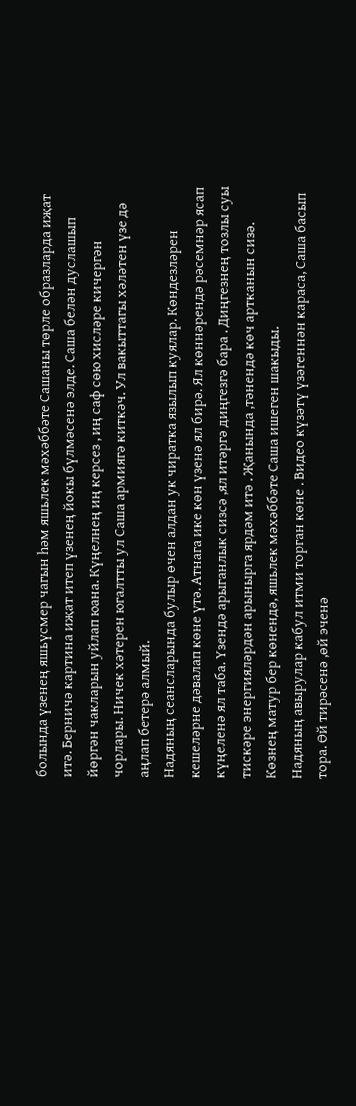болында үзенең яшьүсмер чагын һәм яшьлек мәхәббәте Сашаны төрле образларда иҗат итә. Берничә картина иҗат итеп үзенең йокы бүлмәсенә элде. Саша белән дуслашып йөргән чакларын уйлап юана. Күңелнең иң керсез , иң саф сөю хисләре кичергән чорлары. Ничек хәтерен югалтты ул Саша армиягә киткәч. Ул вакыттагы хәләтен үзе дә аңлап бетерә алмый.
Надяның сеансларында булыр өчен алдан ук чиратка язылып куялар. Көндезләрен кешеләрне дәвалап көне үтә. Атнага ике көн үзенә ял бирә. Ял көннәрендә рәсемнәр ясап күңеленә ял таба. Үзендә арыганлык сизсә ,ял итәргә диңгезгә бара . Диңгезнең тозлы суы тискәре энергияләрдән арынырга ярдәм итә . Җанында ,тәнендә көч артканын сизә.
Көзнең матур бер көнендә, яшьлек мәхәббәте Саша ишеген шакыды.
Надяның авырулар кабул итми торган көне . Видео күзәтү үзәгеннән караса, Саша басып тора. Өй тирәсенә ,өй эченә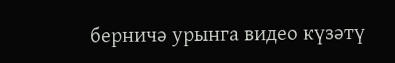берничә урынга видео күзәтү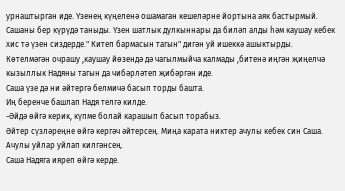урнаштырган иде. Үзенең күңеленә ошамаган кешеләрне йортына аяк бастырмый. Сашаны бер күрүдә таныды. Үзен шатлык дулкыннары да биләп алды һәм каушау кебек хис тә үзен сиздерде." Китеп бармасын тагын" дигән уй ишеккә ашыктырды.
Көтелмәгән очрашу ,каушау йөзендә дә чагылмыйча калмады ,битенә иңгән җиңелчә кызыллык Надяны тагын да чибәрләтеп җибәргән иде.
Саша үзе дә ни әйтергә белмичә басып торды башта.
Иң беренче башлап Надя телгә килде.
-Әйдә өйгә керик, күпме болай карашып басып торабыз.
Әйтер сүзләреңне өйгә кергәч әйтерсең. Миңа карата никтер ачулы кебек син Саша. Ачулы уйлар уйлап килгәнсең.
Саша Надяга ияреп өйгә керде.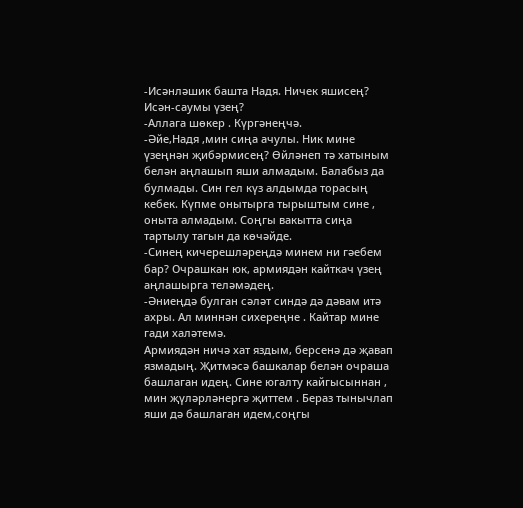-Исәнләшик башта Надя. Ничек яшисең? Исән-саумы үзең?
-Аллага шөкер . Күргәнеңчә.
-Әйе,Надя ,мин сиңа ачулы. Ник мине үзеңнән җибәрмисең? Өйләнеп тә хатыным белән аңлашып яши алмадым. Балабыз да булмады. Син гел күз алдымда торасың кебек. Күпме онытырга тырыштым сине , оныта алмадым. Соңгы вакытта сиңа тартылу тагын да көчәйде.
-Синең кичерешләреңдә минем ни гәебем бар? Очрашкан юк, армиядән кайткач үзең аңлашырга теләмәдең.
-Әниеңдә булган сәләт синдә дә дәвам итә ахры. Ал миннән сихереңне . Кайтар мине гади халәтемә.
Армиядән ничә хат яздым, берсенә дә җавап язмадың. Җитмәсә башкалар белән очраша башлаган идең. Сине югалту кайгысыннан , мин җүләрләнергә җиттем . Бераз тынычлап яши дә башлаган идем,соңгы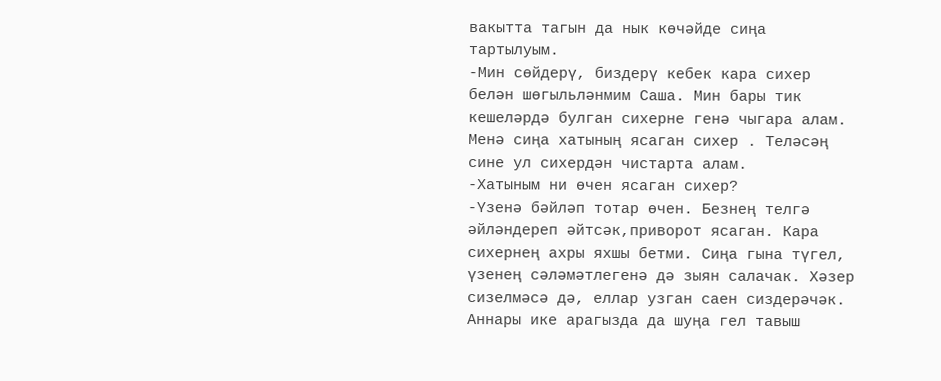вакытта тагын да нык көчәйде сиңа тартылуым.
-Мин сөйдерү, биздерү кебек кара сихер белән шөгыльләнмим Саша. Мин бары тик кешеләрдә булган сихерне генә чыгара алам. Менә сиңа хатының ясаган сихер . Теләсәң сине ул сихердән чистарта алам.
-Хатыным ни өчен ясаган сихер?
-Үзенә бәйләп тотар өчен. Безнең телгә әйләндереп әйтсәк,приворот ясаган. Кара сихернең ахры яхшы бетми. Сиңа гына түгел, үзенең сәләмәтлегенә дә зыян салачак. Хәзер сизелмәсә дә, еллар узган саен сиздерәчәк. Аннары ике арагызда да шуңа гел тавыш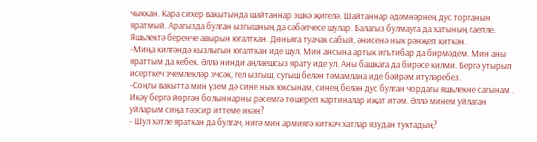чыккан. Кара сихер вакытында шайтаннар эшкә җигелә. Шайтаннар әдәмнәрнең дус торганын яратмый. Арагызда булган ызгышның да сәбәпчесе шулар. Балагыз булмауга да хатының гаепле. Яшьлектә беренче авырын югалткан. Дөньяга туачак сабый, әнисенә нык рәнҗеп киткән.
-Миңа килгәндә кызлыгын югалткан иде шул. Мин ансына артык игътибар да бирмәдем. Мин аны яраттым да кебек. Әллә нинди аңлаешсыз ярату иде ул. Аны башкага да бирәсе килми. Бергә утырып исерткеч эчемлекләр эчсәк, гел ызгыш, сугыш белән тәмамлана иде бәйрәм итүләребез.
-Соңгы вакытта мин үзем дә сине нык юксынам, синең белән дус булган чордагы яшьлекне сагынам . Икәү бергә йөргән болыннарны рәсемгә төшереп картиналар иҗат итәм. Әллә минем уйлаган уйларым сиңа тәэсир иттеме икән?
- Шул хәтле яраткан да булгач, нигә мин армиягә киткәч хатлар язудан туктадың?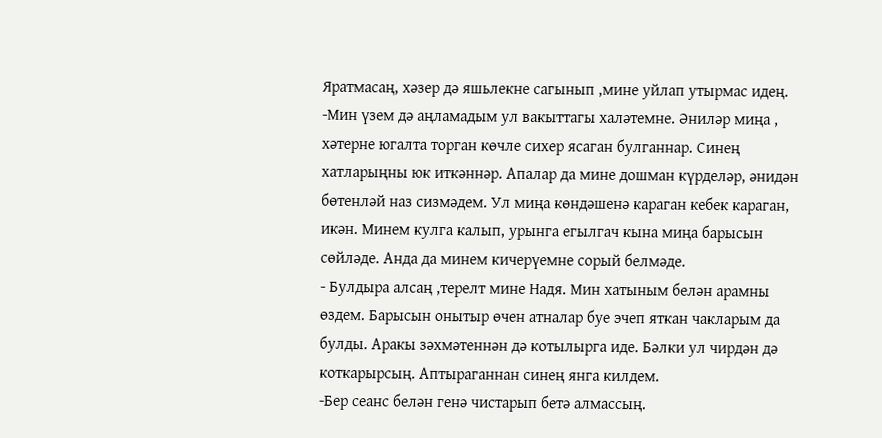Яратмасаң, хәзер дә яшьлекне сагынып ,мине уйлап утырмас идең.
-Мин үзем дә аңламадым ул вакыттагы халәтемне. Әниләр миңа , хәтерне югалта торган көчле сихер ясаган булганнар. Синең хатларыңны юк иткәннәр. Апалар да мине дошман күрделәр, әнидән бөтенләй наз сизмәдем. Ул миңа көндәшенә караган кебек караган, икән. Минем кулга калып, урынга егылгач кына миңа барысын сөйләде. Анда да минем кичерүемне сорый белмәде.
- Булдыра алсаң ,терелт мине Надя. Мин хатыным белән арамны өздем. Барысын онытыр өчен атналар буе эчеп яткан чакларым да булды. Аракы зәхмәтеннән дә котылырга иде. Бәлки ул чирдән дә коткарырсың. Аптыраганнан синең янга килдем.
-Бер сеанс белән генә чистарып бетә алмассың.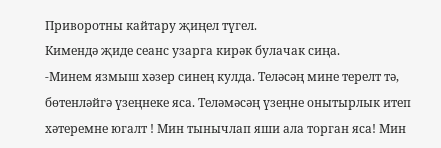Приворотны кайтару җиңел түгел.
Кимендә җиде сеанс узарга кирәк булачак сиңа.
-Минем язмыш хәзер синең кулда. Теләсәң мине терелт тә, бөтенләйгә үзеңнеке яса. Теләмәсәң үзеңне онытырлык итеп хәтеремне югалт ! Мин тынычлап яши ала торган яса! Мин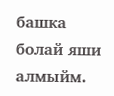башка болай яши алмыйм.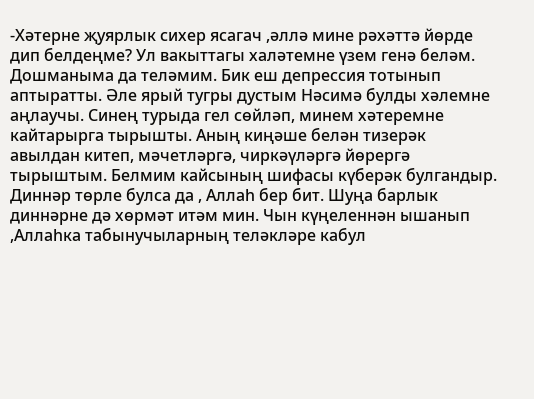-Хәтерне җуярлык сихер ясагач ,әллә мине рәхәттә йөрде дип белдеңме? Ул вакыттагы халәтемне үзем генә беләм. Дошманыма да теләмим. Бик еш депрессия тотынып аптыратты. Әле ярый тугры дустым Нәсимә булды хәлемне аңлаучы. Синең турыда гел сөйләп, минем хәтеремне кайтарырга тырышты. Аның киңәше белән тизерәк авылдан китеп, мәчетләргә, чиркәүләргә йөрергә тырыштым. Белмим кайсының шифасы күберәк булгандыр. Диннәр төрле булса да , Аллаһ бер бит. Шуңа барлык диннәрне дә хөрмәт итәм мин. Чын күңеленнән ышанып ,Аллаһка табынучыларның теләкләре кабул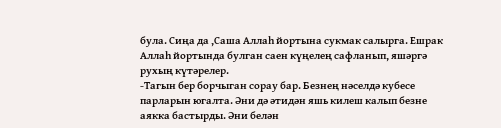була. Сиңа да ,Саша Аллаһ йортына сукмак салырга. Ешрак Аллаһ йортында булган саен күңелең сафланып, яшәргә рухың күтәрелер.
-Тагын бер борчыган сорау бар. Безнең нәселдә кубесе парларын югалта. Әни дә әтидән яшь килеш калып безне аякка бастырды. Әни белән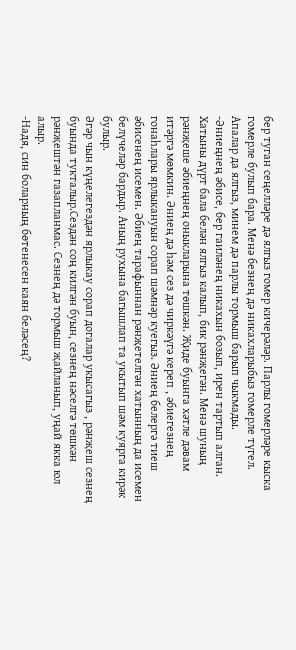бер туган сеңелләре дә ялгыз гомер кичерәләр. Парлы гомерләре кыска гомерле булып бара. Менә безнең дә никахларыбыз гомерле түгел. Апалар да ялгыз, минем дә парлы тормыш барып чыкмады.
-Әниеңнең әбисе, бер гаиләнең никахын бозып, ирен тартып алган. Хатыны дүрт бала белән ялгыз калып, бик рәнҗегән. Менә шуның рәнҗеше әбиеңнең оныкларына төшкән. Җиде буынга хәтле дәвам итәргә мөмкин. Әниең дә һәм сез дә чиркәүгә кереп , әбиегезнең гонаһлары ярлыкануын сорап шәмнәр куегыз. Әниең белергә тиеш әбисенең исемен. Әбиең тарафыннан рәнҗетелгән хатынның да исемен белүчеләр бардыр. Аның рухына багышлап та укытып шәм куярга кирәк булыр.
Әгәр чын күңелегездән ярлыкау сорап догалар укысагыз , рәнҗеш сезнең буында тукталыр.Сездән соң килгән буын, сезнең нәселгә төшкән рәнҗештән газапланмас. Сезнең дә тормыш җайланып, уңай якка юл алыр.
-Надя, син боларның бөтенесен каян беләсең?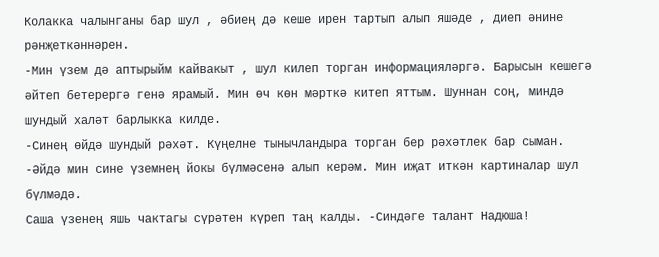Колакка чалынганы бар шул , әбиең дә кеше ирен тартып алып яшәде , диеп әнине рәнҗеткәннәрен.
-Мин үзем дә аптырыйм кайвакыт , шул килеп торган информацияләргә. Барысын кешегә әйтеп бетерергә генә ярамый. Мин өч көн мәрткә китеп яттым. Шуннан соң, миндә шундый халәт барлыкка килде.
-Синең өйдә шундый рәхәт. Күңелне тынычландыра торган бер рәхәтлек бар сыман.
-Әйдә мин сине үземнең йокы бүлмәсенә алып керәм. Мин иҗат иткән картиналар шул бүлмәдә.
Саша үзенең яшь чактагы сүрәтен күреп таң калды. -Синдәге талант Надюша!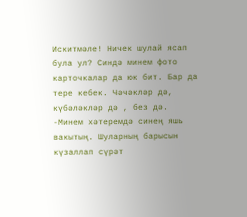Искитмәле! Ничек шулай ясап була ул? Синдә минем фото карточкалар да юк бит. Бар да тере кебек. Чәчәкләр дә, күбәләкләр дә , без дә.
-Минем хәтеремдә синең яшь вакытың. Шуларның барысын күзаллап сүрәт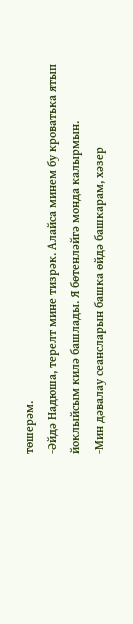төшерәм.
-Әйдә Надюша, терелт мине тизрәк. Алайса минем бу кроватька ятып йоклыйсым килә башлады. Я бөтенләйгә монда калырмын.
-Мин дәвалау сеансларын башка өйдә башкарам, хәзер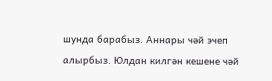шунда барабыз. Аннары чәй эчеп алырбыз. Юлдан килгән кешене чәй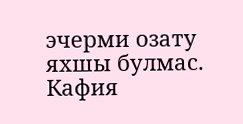эчерми озату яхшы булмас.
Кафия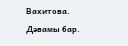Вахитова.
Дәвамы бар.